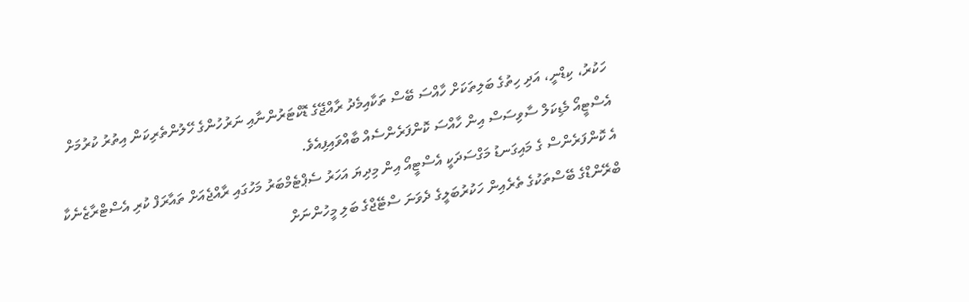ހަކުރު، ކިޑްނީ، އަދި ހިތުގެ ބަލިތަކަށް ހާއްސަ ބޭސް ތަކާއިމެދު ރާއްޖޭގެ ޑޮކްޓަރުންނާއި ނަރުހުންގެ ހޭލުންތެރިކަން އިތުރު ކުރުމަށް އެސްޓީއޯ މެޑިކަލް ސާވިސަސް އިން ހާއްސަ ކޮންފަރެންސެއް ބާއްވައިފިއެވެ.
އެ ކޮންފަރެންސް ގެ މައިގަނޑު މަގްސަދަކީ އެސްޓީއޯ އިން މިދިޔަ އަހަރު ސެޕްޓެމްބަރު މަހުގައި ރާއްޖެއަށް ތައާރަފް ކުރި އެސްޓްރާޒެނެކާ ބްރޭންޑްގެ ބޭސްތަކުގެ ތެރެއިން ހަކުރުބަލީގެ ދެވަނަ ސްޓޭޖްގެ ބަލި މީހުންނަށް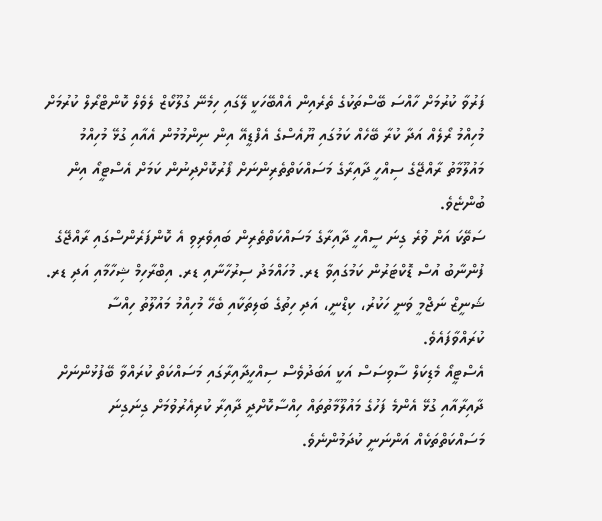ފަރުވާ ކުރުމަށް ހާއްސަ ބޭސްތަކުގެ ތެރެއިން އެއްބޭހަކީ ލޭގައި ހިމެނޭ ގުލޫކޯޒް ލެވެލް ކޮންޓްރޯލް ކުރުމަށް މުހިއްމު ރޯލެއް އަދާ ކުރާ ބޭހެއް ކަމުގައި ޔޫއެސްގެ އެފްޑީއޭ އިން ނިންމުމުން އެއާއި ގުޅޭ މުހިއްމު މައުލޫމާތު ރާއްޖޭގެ ސިއްހީ ދާއިރާގެ މަސައްކަތްތެރިންނަށް ފޯރުކޮށްދިނުން ކަމަށް އެސްޓީއޯ އިން ބުންޏެވެ.
ސަތޭކަ އަށް ވުރެ ގިނަ ސީއްހީ ދާއިރާގެ މަސައްކަތްތެރިން ބައިވެރިވި އެ ކޮންފަރެންސްގައި ރާއްޖޭގެ ފުންނާބު އުސް ޑޮކްޓަރުން ކަމުގައިވާ ޑރ. މުހައްމަދު ސިރުހާނާއި ޑރ. އިބްރާހިމް ޝިހާމާއި އަދި ޑރ. ޝަނީޒް ނަޖްމީ ވަނީ ހަކުރު، ކިޑްނީ، އަދި ހިތުގެ ބަލިތަކާއި ބެހޭ މުހިއްމު މައުލޫތު ހިއްސާ ކުރައްވާފައެވެ.
އެސްޓީއޯ މެޑިކަލް ސާވިސަސް އަކީ އަބަދުވެސް ސިއްހީދާއިރާގައި މަސައްކަތް ކުރައްވާ ބޭފުޅުންނަށް ދާއިރާއާއި ގުޅޭ އެންމެ ފަހުގެ މައުލޫމާތުތައް ހިއްސާކޮށްދީ ދާއިރާ ކުރިއެރުވުމަށް ގިނަގިނަ މަސައްކަތްތަކެއް އަންނަނީ ކުދަމުންނެވެ.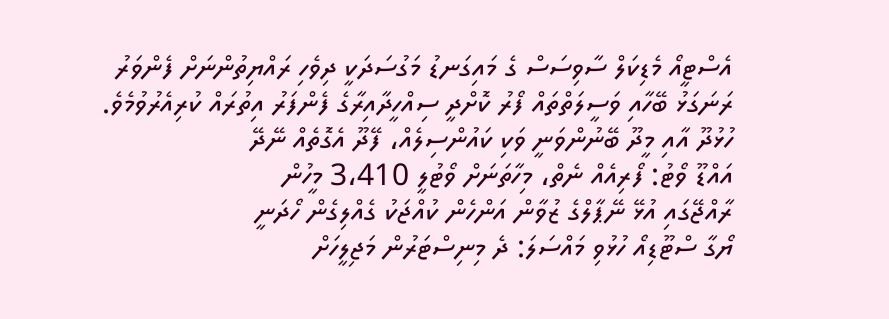އެސްޓީއޯ މެޑިކަލް ސާވިސަސް ގެ މައިގަނޑު މަގުސަދަކީ ދިވެހި ރައްޔިތުންނަށް ފެންވަރު ރަނަގަޅު ބޭހާއި ވަސީލަތްތައް ފޯރު ކޮށްދީ ސިއްހީދާއިރާގެ ފެންފަރު އިތުރައް ކުރިއެރުވުމެވެ.
ހުޅުދޫ އާއި މީދޫ ބޭނުންވަނީ ވަކި ކައުންސިލެއް، ފޭދޫ އެގޮތެއް ނޭދޭ
އައްޑޫ ވޯޓު: ފޯރިއެއް ނެތް، މިހާތަނަށް ވޯޓުލީ 3،410 މީހުން
ރާއްޖޭގައި އުޅޭ ނޭޕާލްގެ ޒުވާން އަންހެން ކުއްޖަކު ގެއްލިގެން ހޯދަނީ
ޔޯގާ ސްޓޫޑިއޯ ހުޅުވި މައްސަލަ: ދެ މިނިސްޓަރުން މަޖިލީހަށް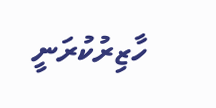ހާޒިރުކުރަނީ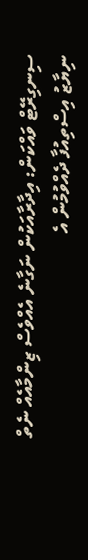ސިނގިރޭޓް ވައްކަން: އިދާރާއަކުން ނަގާނެ އެއްވެސް ޒިންމާއެއް ނެތް
ނިޔާޒު އިސްތިއުފާ ދެއްވުމުން އެ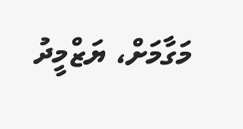މަގާމަށް، ޔަޒްމީދު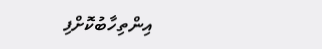އިންތިހާބުކޮށްފި